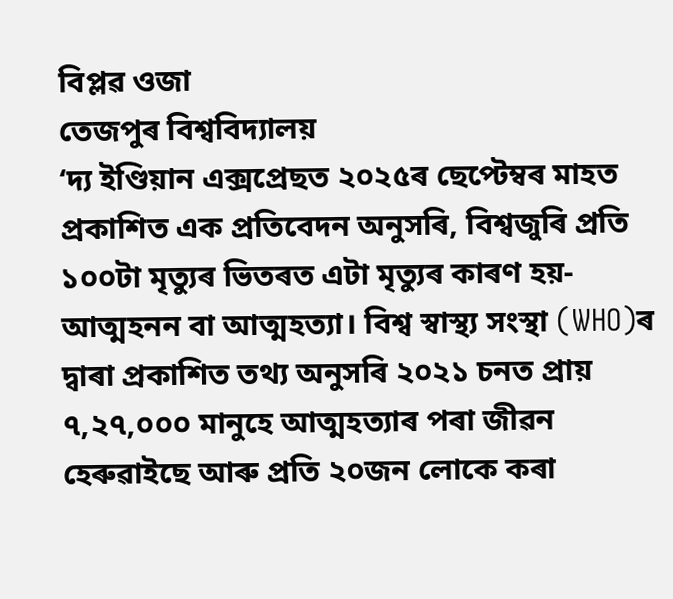বিপ্লৱ ওজা
তেজপুৰ বিশ্ববিদ্যালয়
‘দ্য ইণ্ডিয়ান এক্সপ্ৰেছত ২০২৫ৰ ছেপ্টেম্বৰ মাহত প্রকাশিত এক প্রতিবেদন অনুসৰি, বিশ্বজুৰি প্ৰতি ১০০টা মৃত্যুৰ ভিতৰত এটা মৃত্যুৰ কাৰণ হয়- আত্মহনন বা আত্মহত্যা। বিশ্ব স্বাস্থ্য সংস্থা (WHO)ৰ দ্বাৰা প্ৰকাশিত তথ্য অনুসৰি ২০২১ চনত প্ৰায় ৭,২৭,০০০ মানুহে আত্মহত্যাৰ পৰা জীৱন হেৰুৱাইছে আৰু প্ৰতি ২০জন লোকে কৰা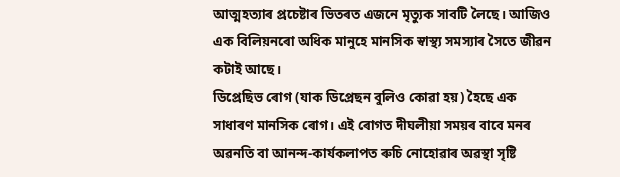আত্মহত্যাৰ প্ৰচেষ্টাৰ ভিতৰত এজনে মৃত্যুক সাবটি লৈছে। আজিও এক বিলিয়নৰো অধিক মানুহে মানসিক স্বাস্থ্য সমস্যাৰ সৈতে জীৱন কটাই আছে।
ডিপ্ৰেছিভ ৰোগ (যাক ডিপ্ৰেছন বুলিও কোৱা হয়) হৈছে এক সাধাৰণ মানসিক ৰোগ। এই ৰোগত দীঘলীয়া সময়ৰ বাবে মনৰ অৱনতি বা আনন্দ-কার্যকলাপত ৰুচি নোহোৱাৰ অৱস্থা সৃষ্টি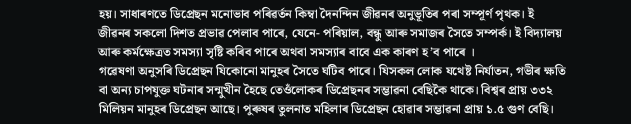হয়। সাধাৰণতে ডিপ্ৰেছন মনোভাব পৰিৱৰ্তন কিম্বা দৈনন্দিন জীৱনৰ অনুভূতিৰ পৰা সম্পূৰ্ণ পৃথক। ই জীৱনৰ সকলো দিশত প্ৰভাৱ পেলাব পাৰে, যেনে- পৰিয়াল, বন্ধু আৰু সমাজৰ সৈতে সম্পৰ্ক। ই বিদ্যালয় আৰু কৰ্মক্ষেত্ৰত সমস্যা সৃষ্টি কৰিব পাৰে অথবা সমস্যাৰ বাবে এক কাৰণ হ’ব পাৰে ।
গৱেষণা অনুসৰি ডিপ্ৰেছন যিকোনো মানুহৰ সৈতে ঘটিব পাৰে। যিসকল লোক যথেষ্ট নির্যাতন, গভীৰ ক্ষতি বা অন্য চাপযুক্ত ঘটনাৰ সন্মুখীন হৈছে তেওঁলোকৰ ডিপ্ৰেছনৰ সম্ভাৱনা বেছিকৈ থাকে। বিশ্বৰ প্ৰায় ৩৩২ মিলিয়ন মানুহৰ ডিপ্ৰেছন আছে। পুৰুষৰ তুলনাত মহিলাৰ ডিপ্ৰেছন হোৱাৰ সম্ভাৱনা প্ৰায় ১.৫ গুণ বেছি।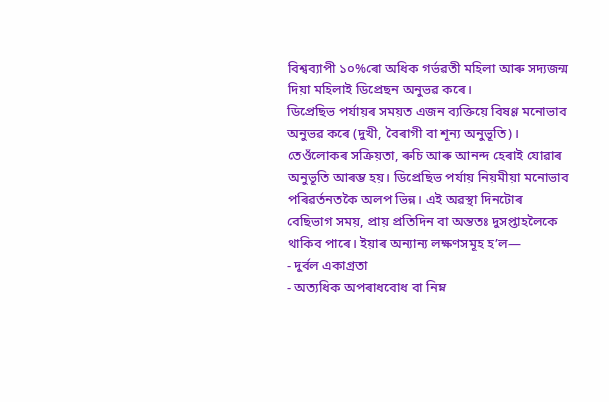বিশ্বব্যাপী ১০%ৰো অধিক গৰ্ভৱতী মহিলা আৰু সদ্যজন্ম দিয়া মহিলাই ডিপ্ৰেছন অনুভৱ কৰে।
ডিপ্ৰেছিভ পৰ্যায়ৰ সময়ত এজন ব্যক্তিয়ে বিষণ্ণ মনোভাব অনুভৱ কৰে (দুখী, বৈৰাগী বা শূন্য অনুভূতি)। তেওঁলোকৰ সক্ৰিয়তা, ৰুচি আৰু আনন্দ হেৰাই যোৱাৰ অনুভূতি আৰম্ভ হয়। ডিপ্ৰেছিভ পর্যায় নিয়মীয়া মনোভাব পৰিৱৰ্তনতকৈ অলপ ভিন্ন। এই অৱস্থা দিনটোৰ বেছিভাগ সময়, প্রায় প্রতিদিন বা অন্ততঃ দুসপ্তাহলৈকে থাকিব পাৰে। ইয়াৰ অন্যান্য লক্ষণসমূহ হ’ল—
- দুর্বল একাগ্রতা
- অত্যধিক অপৰাধবোধ বা নিম্ন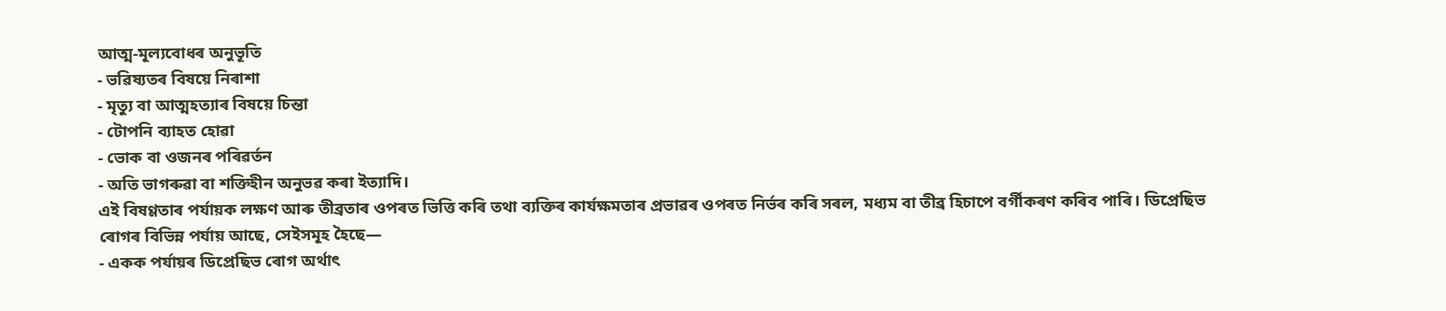আত্ম-মূল্যবোধৰ অনুভূতি
- ভৱিষ্যতৰ বিষয়ে নিৰাশা
- মৃত্যু বা আত্মহত্যাৰ বিষয়ে চিন্তা
- টোপনি ব্যাহত হোৱা
- ভোক বা ওজনৰ পৰিৱৰ্তন
- অতি ভাগৰুৱা বা শক্তিহীন অনুভৱ কৰা ইত্যাদি।
এই বিষণ্ণতাৰ পৰ্যায়ক লক্ষণ আৰু তীব্ৰতাৰ ওপৰত ভিত্তি কৰি তথা ব্যক্তিৰ কাৰ্যক্ষমতাৰ প্ৰভাৱৰ ওপৰত নিৰ্ভৰ কৰি সৰল, মধ্যম বা তীব্ৰ হিচাপে বৰ্গীকৰণ কৰিব পাৰি। ডিপ্ৰেছিভ ৰোগৰ বিভিন্ন পর্যায় আছে, সেইসমূহ হৈছে—
- একক পৰ্যায়ৰ ডিপ্ৰেছিভ ৰোগ অৰ্থাৎ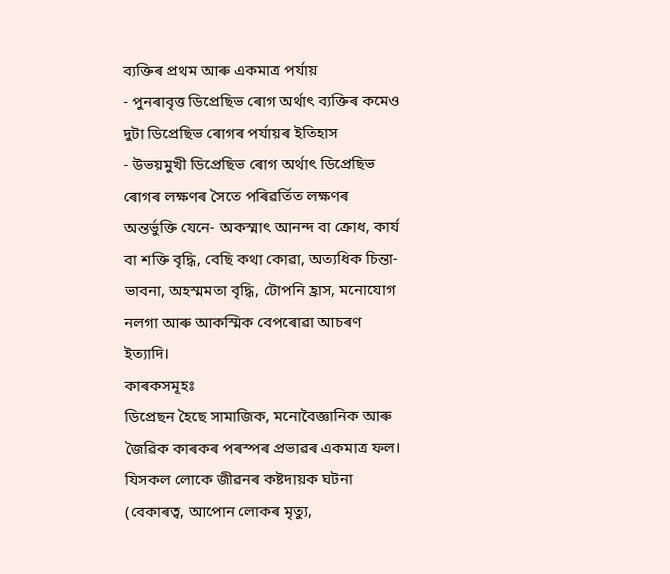ব্যক্তিৰ প্ৰথম আৰু একমাত্ৰ পৰ্যায়
- পুনৰাবৃত্ত ডিপ্ৰেছিভ ৰোগ অৰ্থাৎ ব্যক্তিৰ কমেও দুটা ডিপ্ৰেছিভ ৰোগৰ পৰ্যায়ৰ ইতিহাস
- উভয়মুখী ডিপ্ৰেছিভ ৰোগ অৰ্থাৎ ডিপ্ৰেছিভ ৰোগৰ লক্ষণৰ সৈতে পৰিৱৰ্তিত লক্ষণৰ অন্তৰ্ভুক্তি যেনে- অকস্মাৎ আনন্দ বা ক্রোধ, কার্য বা শক্তি বৃদ্ধি, বেছি কথা কোৱা, অত্যধিক চিন্তা-ভাবনা, অহস্মমতা বৃদ্ধি, টোপনি হ্রাস, মনোযোগ নলগা আৰু আকস্মিক বেপৰোৱা আচৰণ ইত্যাদি।
কাৰকসমূহঃ
ডিপ্ৰেছন হৈছে সামাজিক, মনোবৈজ্ঞানিক আৰু জৈৱিক কাৰকৰ পৰস্পৰ প্ৰভাৱৰ একমাত্ৰ ফল। যিসকল লোকে জীৱনৰ কষ্টদায়ক ঘটনা (বেকাৰত্ব, আপোন লোকৰ মৃত্যু,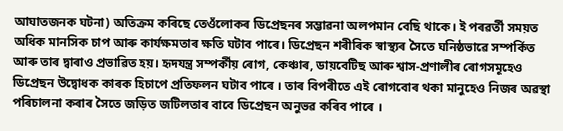আঘাতজনক ঘটনা) অতিক্ৰম কৰিছে তেওঁলোকৰ ডিপ্ৰেছনৰ সম্ভাৱনা অলপমান বেছি থাকে। ই পৰৱৰ্তী সময়ত অধিক মানসিক চাপ আৰু কাৰ্যক্ষমতাৰ ক্ষতি ঘটাব পাৰে। ডিপ্ৰেছন শৰীৰিক স্বাস্থ্যৰ সৈতে ঘনিষ্ঠভাৱে সম্পর্কিত আৰু তাৰ দ্বাৰাও প্ৰভাৱিত হয়। হৃদযন্ত্র সম্পর্কীয় ৰোগ, কেঞ্চাৰ, ডায়বেটিছ আৰু শ্বাস-প্ৰণালীৰ ৰোগসমূহেও ডিপ্ৰেছন উদ্বোধক কাৰক হিচাপে প্রতিফলন ঘটাব পাৰে । তাৰ বিপৰীতে এই ৰোগবোৰ থকা মানুহেও নিজৰ অৱস্থা পৰিচালনা কৰাৰ সৈতে জড়িত জটিলতাৰ বাবে ডিপ্ৰেছন অনুভৱ কৰিব পাৰে ।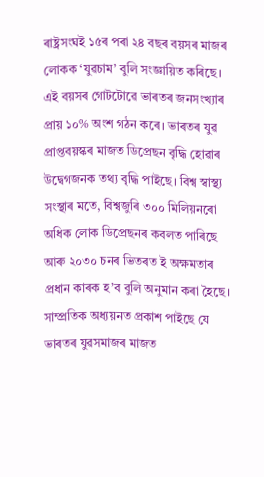ৰাষ্ট্ৰসংঘই ১৫ৰ পৰা ২৪ বছৰ বয়সৰ মাজৰ লোকক ‘যুৱচাম’ বুলি সংজ্ঞায়িত কৰিছে। এই বয়সৰ গোটটোৱে ভাৰতৰ জনসংখ্যাৰ প্ৰায় ১০% অংশ গঠন কৰে। ভাৰতৰ যুৱ প্রাপ্তবয়স্কৰ মাজত ডিপ্ৰেছন বৃদ্ধি হোৱাৰ উদ্বেগজনক তথ্য বৃদ্ধি পাইছে। বিশ্ব স্বাস্থ্য সংস্থাৰ মতে, বিশ্বজুৰি ৩০০ মিলিয়নৰো অধিক লোক ডিপ্ৰেছনৰ কবলত পাৰিছে আৰু ২০৩০ চনৰ ভিতৰত ই অক্ষমতাৰ প্ৰধান কাৰক হ’ব বুলি অনুমান কৰা হৈছে। সাম্প্ৰতিক অধ্যয়নত প্ৰকাশ পাইছে যে ভাৰতৰ যুৱসমাজৰ মাজত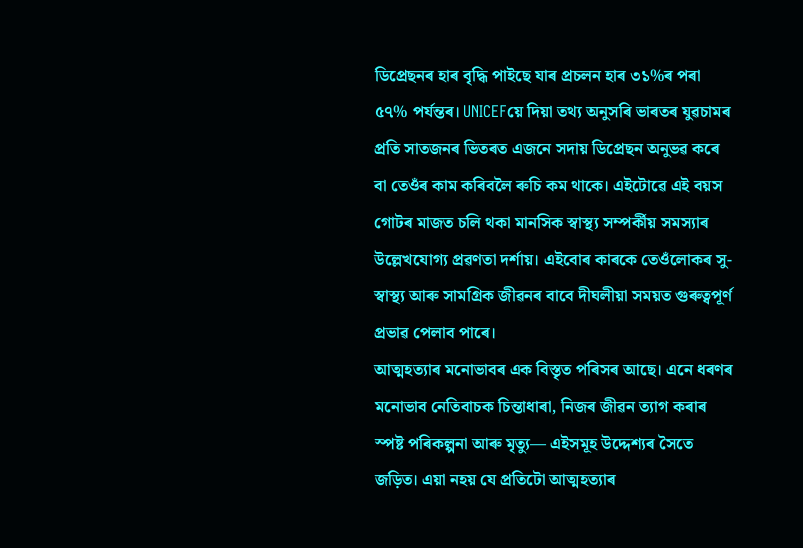ডিপ্ৰেছনৰ হাৰ বৃদ্ধি পাইছে যাৰ প্ৰচলন হাৰ ৩১%ৰ পৰা ৫৭% পৰ্যন্তৰ। UNICEFয়ে দিয়া তথ্য অনুসৰি ভাৰতৰ যুৱচামৰ প্ৰতি সাতজনৰ ভিতৰত এজনে সদায় ডিপ্ৰেছন অনুভৱ কৰে বা তেওঁৰ কাম কৰিবলৈ ৰুচি কম থাকে। এইটোৱে এই বয়স গোটৰ মাজত চলি থকা মানসিক স্বাস্থ্য সম্পর্কীয় সমস্যাৰ উল্লেখযোগ্য প্ৰৱণতা দর্শায়। এইবোৰ কাৰকে তেওঁলোকৰ সু-স্বাস্থ্য আৰু সামগ্ৰিক জীৱনৰ বাবে দীঘলীয়া সময়ত গুৰুত্বপূৰ্ণ প্ৰভাৱ পেলাব পাৰে।
আত্মহত্যাৰ মনোভাবৰ এক বিস্তৃত পৰিসৰ আছে। এনে ধৰণৰ মনোভাব নেতিবাচক চিন্তাধাৰা, নিজৰ জীৱন ত্যাগ কৰাৰ স্পষ্ট পৰিকল্পনা আৰু মৃত্যু— এইসমূহ উদ্দেশ্যৰ সৈতে জড়িত। এয়া নহয় যে প্ৰতিটো আত্মহত্যাৰ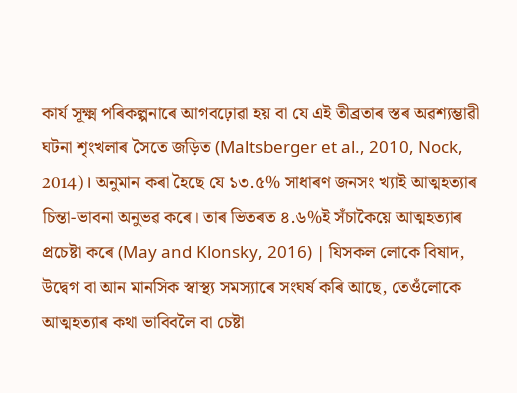কাৰ্য সূক্ষ্ম পৰিকল্পনাৰে আগবঢ়োৱা হয় বা যে এই তীব্ৰতাৰ স্তৰ অৱশ্যম্ভাৱী ঘটনা শৃংখলাৰ সৈতে জড়িত (Maltsberger et al., 2010, Nock, 2014)। অনুমান কৰা হৈছে যে ১৩.৫% সাধাৰণ জনসং খ্যাই আত্মহত্যাৰ চিন্তা-ভাবনা অনুভৱ কৰে। তাৰ ভিতৰত ৪.৬%ই সঁচাকৈয়ে আত্মহত্যাৰ প্রচেষ্টা কৰে (May and Klonsky, 2016) | যিসকল লোকে বিষাদ, উদ্বেগ বা আন মানসিক স্বাস্থ্য সমস্যাৰে সংঘৰ্ষ কৰি আছে, তেওঁলোকে আত্মহত্যাৰ কথা ভাবিবলৈ বা চেষ্টা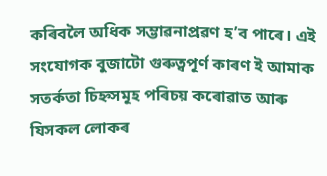কৰিবলৈ অধিক সম্ভাৱনাপ্ৰৱণ হ’ব পাৰে। এই সংযোগক বুজাটো গুৰুত্বপূৰ্ণ কাৰণ ই আমাক সতর্কতা চিহ্নসমূহ পৰিচয় কৰোৱাত আৰু যিসকল লোকৰ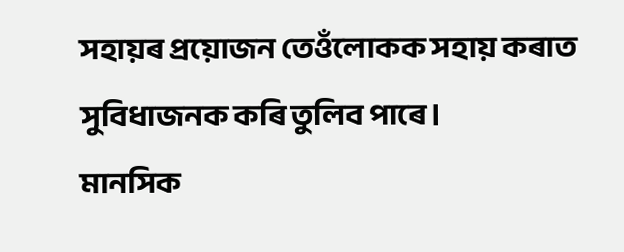সহায়ৰ প্ৰয়োজন তেওঁলোকক সহায় কৰাত সুবিধাজনক কৰি তুলিব পাৰে।
মানসিক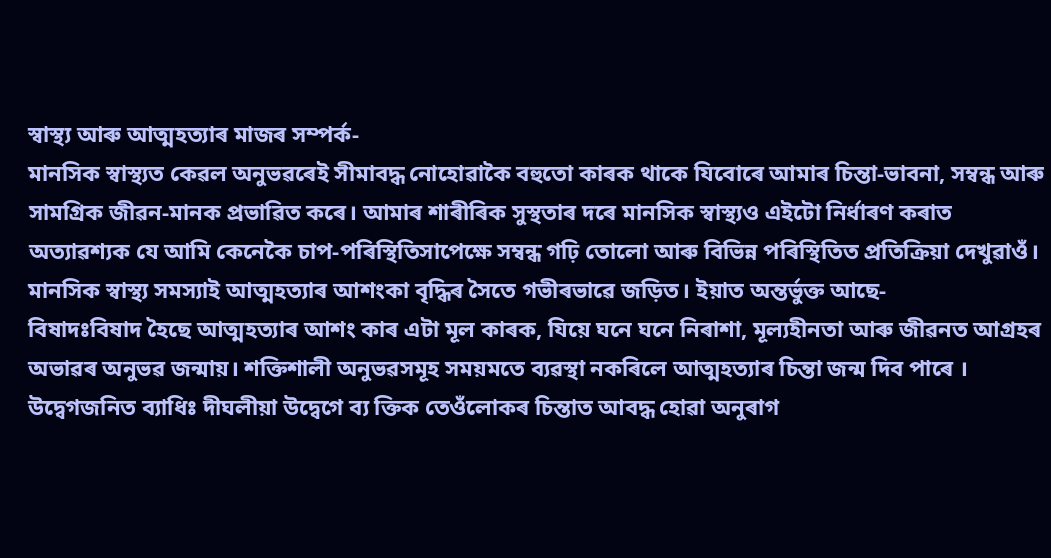স্বাস্থ্য আৰু আত্মহত্যাৰ মাজৰ সম্পর্ক-
মানসিক স্বাস্থ্যত কেৱল অনুভৱৰেই সীমাবদ্ধ নোহোৱাকৈ বহুতো কাৰক থাকে যিবোৰে আমাৰ চিন্তা-ভাবনা, সম্বন্ধ আৰু সামগ্রিক জীৱন-মানক প্রভাৱিত কৰে। আমাৰ শাৰীৰিক সুস্থতাৰ দৰে মানসিক স্বাস্থ্যও এইটো নিৰ্ধাৰণ কৰাত অত্যাৱশ্যক যে আমি কেনেকৈ চাপ-পৰিস্থিতিসাপেক্ষে সম্বন্ধ গঢ়ি তোলো আৰু বিভিন্ন পৰিস্থিতিত প্ৰতিক্ৰিয়া দেখুৱাওঁ।
মানসিক স্বাস্থ্য সমস্যাই আত্মহত্যাৰ আশংকা বৃদ্ধিৰ সৈতে গভীৰভাৱে জড়িত। ইয়াত অন্তর্ভুক্ত আছে-
বিষাদঃবিষাদ হৈছে আত্মহত্যাৰ আশং কাৰ এটা মূল কাৰক, যিয়ে ঘনে ঘনে নিৰাশা, মূল্যহীনতা আৰু জীৱনত আগ্ৰহৰ অভাৱৰ অনুভৱ জন্মায়। শক্তিশালী অনুভৱসমূহ সময়মতে ব্যৱস্থা নকৰিলে আত্মহত্যাৰ চিন্তা জন্ম দিব পাৰে ।
উদ্বেগজনিত ব্যাধিঃ দীঘলীয়া উদ্বেগে ব্য ক্তিক তেওঁলোকৰ চিন্তাত আবদ্ধ হোৱা অনুৰাগ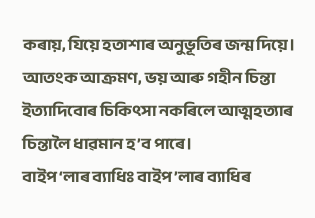কৰায়, যিয়ে হতাশাৰ অনুভূতিৰ জন্ম দিয়ে। আতংক আক্ৰমণ, ভয় আৰু গহীন চিন্তা ইত্যাদিবোৰ চিকিৎসা নকৰিলে আত্মহত্যাৰ চিন্তালৈ ধাৱমান হ’ব পাৰে।
বাইপ‘লাৰ ব্যাধিঃ বাইপ’লাৰ ব্যাধিৰ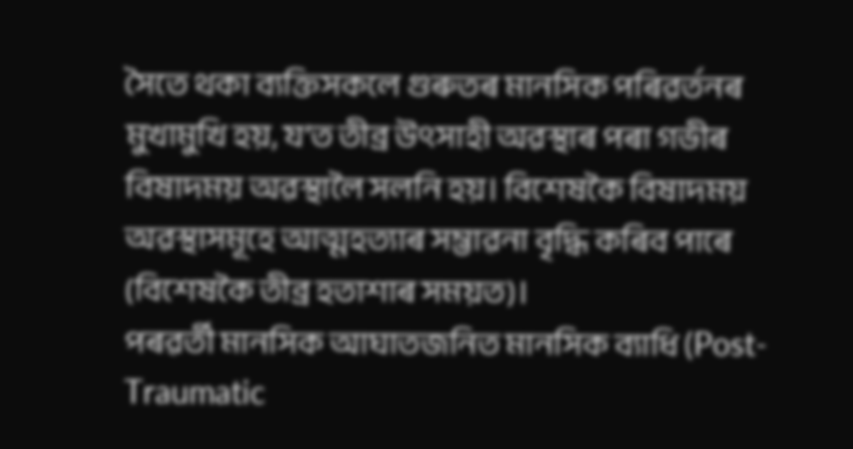সৈতে থকা ব্যক্তিসকলে গুৰুতৰ মানসিক পৰিৱৰ্তনৰ মুখামুখি হয়, য’ত তীব্র উৎসাহী অৱস্থাৰ পৰা গভীৰ বিষাদময় অৱস্থালৈ সলনি হয়। বিশেষকৈ বিষাদময় অৱস্থাসমূহে আত্মহত্যাৰ সম্ভাৱনা বৃদ্ধি কৰিব পাৰে (বিশেষকৈ তীব্র হতাশাৰ সময়ত)।
পৰৱৰ্তী মানসিক আঘাতজনিত মানসিক ব্যাধি (Post-Traumatic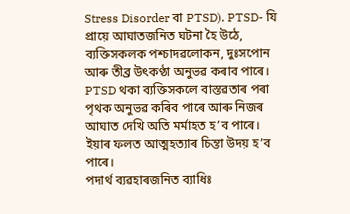Stress Disorder বা PTSD). PTSD- যি প্ৰায়ে আঘাতজনিত ঘটনা হৈ উঠে, ব্যক্তিসকলক পশ্চাদৱলোকন, দুঃসপোন আৰু তীব্ৰ উৎকণ্ঠা অনুভৱ কৰাব পাৰে। PTSD থকা ব্যক্তিসকলে বাস্তৱতাৰ পৰা পৃথক অনুভৱ কৰিব পাৰে আৰু নিজৰ আঘাত দেখি অতি মর্মাহত হ’ব পাৰে। ইয়াৰ ফলত আত্মহত্যাৰ চিন্তা উদয় হ’ব পাৰে।
পদাৰ্থ ব্যৱহাৰজনিত ব্যাধিঃ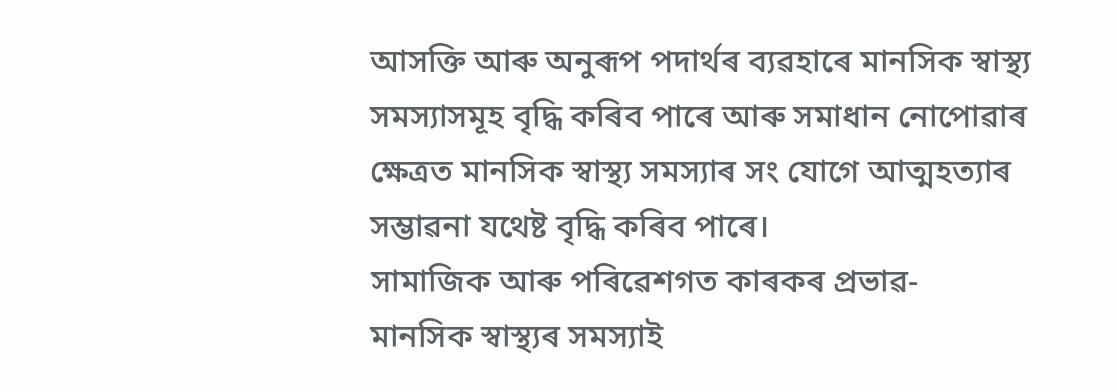আসক্তি আৰু অনুৰূপ পদাৰ্থৰ ব্যৱহাৰে মানসিক স্বাস্থ্য সমস্যাসমূহ বৃদ্ধি কৰিব পাৰে আৰু সমাধান নোপোৱাৰ ক্ষেত্ৰত মানসিক স্বাস্থ্য সমস্যাৰ সং যোগে আত্মহত্যাৰ সম্ভাৱনা যথেষ্ট বৃদ্ধি কৰিব পাৰে।
সামাজিক আৰু পৰিৱেশগত কাৰকৰ প্ৰভাৱ-
মানসিক স্বাস্থ্যৰ সমস্যাই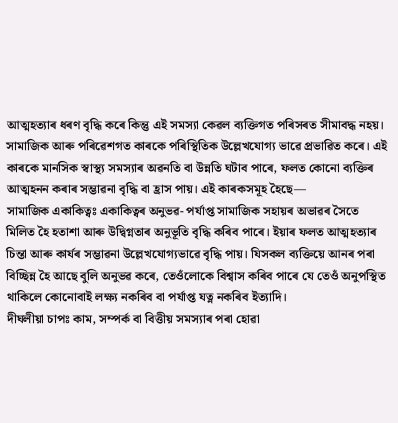আত্মহত্যাৰ ধৰণ বৃদ্ধি কৰে কিন্তু এই সমস্যা কেৱল ব্যক্তিগত পৰিসৰত সীমাবদ্ধ নহয়। সামাজিক আৰু পৰিৱেশগত কাৰকে পৰিস্থিতিক উল্লেখযোগ্য ভাৱে প্ৰভাৱিত কৰে। এই কাৰকে মানসিক স্বাস্থ্য সমস্যাৰ অৱনতি বা উন্নতি ঘটাব পাৰে, ফলত কোনো ব্যক্তিৰ আত্মহনন কৰাৰ সম্ভাৱনা বৃদ্ধি বা হ্রাস পায়। এই কাৰকসমূহ হৈছে—
সামাজিক একাকিত্বঃ একাকিত্বৰ অনুভৱ- পর্যাপ্ত সামাজিক সহায়ৰ অভাৱৰ সৈতে মিলিত হৈ হতাশা আৰু উদ্বিগ্নতাৰ অনুভূতি বৃদ্ধি কৰিব পাৰে। ইয়াৰ ফলত আত্মহত্যাৰ চিন্তা আৰু কাৰ্যৰ সম্ভাৱনা উল্লেখযোগ্যভাৱে বৃদ্ধি পায়। যিসকল ব্যক্তিয়ে আনৰ পৰা বিচ্ছিন্ন হৈ আছে বুলি অনুভৱ কৰে, তেওঁলোকে বিশ্বাস কৰিব পাৰে যে তেওঁ অনুপস্থিত থাকিলে কোনোবাই লক্ষ্য নকৰিব বা পর্যাপ্ত যত্ন নকৰিব ইত্যাদি।
দীঘলীয়া চাপঃ কাম, সম্পর্ক বা বিত্তীয় সমস্যাৰ পৰা হোৱা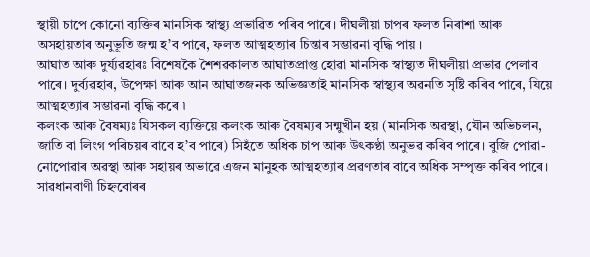স্থায়ী চাপে কোনো ব্যক্তিৰ মানসিক স্বাস্থ্য প্রভাৱিত পৰিব পাৰে। দীঘলীয়া চাপৰ ফলত নিৰাশা আৰু অসহায়তাৰ অনুভূতি জন্ম হ’ব পাৰে, ফলত আত্মহত্যাৰ চিন্তাৰ সম্ভাৱনা বৃদ্ধি পায় ।
আঘাত আৰু দুৰ্য্যৱহাৰঃ বিশেষকৈ শৈশৱকালত আঘাতপ্ৰাপ্ত হোৱা মানসিক স্বাস্থ্যত দীঘলীয়া প্ৰভাৱ পেলাব পাৰে। দুৰ্ব্যৱহাৰ, উপেক্ষা আৰু আন আঘাতজনক অভিজ্ঞতাই মানসিক স্বাস্থ্যৰ অৱনতি সৃষ্টি কৰিব পাৰে, যিয়ে আত্মহত্যাৰ সম্ভাৱনা বৃদ্ধি কৰে ৷
কলংক আৰু বৈষম্যঃ যিসকল ব্যক্তিয়ে কলংক আৰু বৈষম্যৰ সন্মুখীন হয় (মানসিক অৱস্থা, যৌন অভিচলন, জাতি বা লিংগ পৰিচয়ৰ বাবে হ’ব পাৰে) সিহঁতে অধিক চাপ আৰু উৎকণ্ঠা অনুভৱ কৰিব পাৰে। বুজি পোৱা-নোপোৱাৰ অৱস্থা আৰু সহায়ৰ অভাৱে এজন মানুহক আত্মহত্যাৰ প্ৰৱণতাৰ বাবে অধিক সম্পৃক্ত কৰিব পাৰে।
সাৱধানবাণী চিহ্নবোৰৰ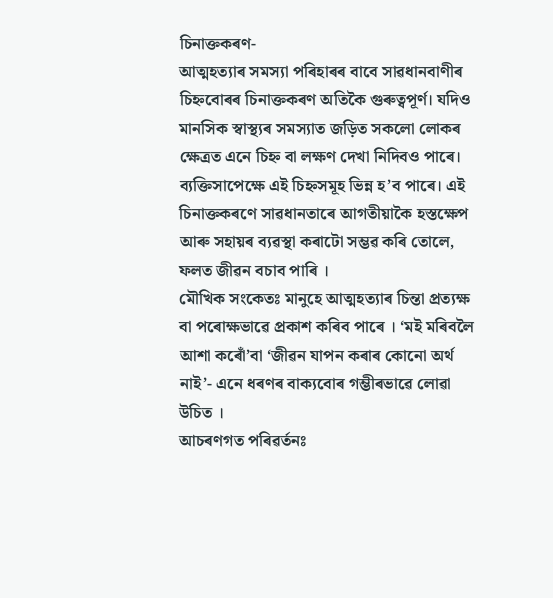চিনাক্তকৰণ-
আত্মহত্যাৰ সমস্যা পৰিহাৰৰ বাবে সাৱধানবাণীৰ চিহ্নবোৰৰ চিনাক্তকৰণ অতিকৈ গুৰুত্বপূৰ্ণ। যদিও মানসিক স্বাস্থ্যৰ সমস্যাত জড়িত সকলো লোকৰ ক্ষেত্ৰত এনে চিহ্ন বা লক্ষণ দেখা নিদিবও পাৰে। ব্যক্তিসাপেক্ষে এই চিহ্নসমূহ ভিন্ন হ’ব পাৰে। এই চিনাক্তকৰণে সাৱধানতাৰে আগতীয়াকৈ হস্তক্ষেপ আৰু সহায়ৰ ব্যৱস্থা কৰাটো সম্ভৱ কৰি তোলে, ফলত জীৱন বচাব পাৰি ।
মৌখিক সংকেতঃ মানুহে আত্মহত্যাৰ চিন্তা প্রত্যক্ষ বা পৰোক্ষভাৱে প্ৰকাশ কৰিব পাৰে । ‘মই মৰিবলৈ আশা কৰোঁ’বা ‘জীৱন যাপন কৰাৰ কোনো অর্থ নাই’- এনে ধৰণৰ বাক্যবোৰ গম্ভীৰভাৱে লোৱা উচিত ।
আচৰণগত পৰিৱৰ্তনঃ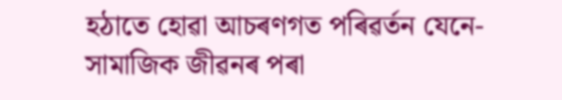হঠাতে হোৱা আচৰণগত পৰিৱৰ্তন যেনে- সামাজিক জীৱনৰ পৰা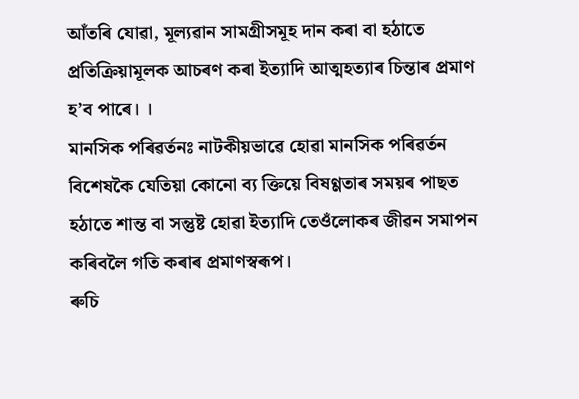আঁতৰি যোৱা, মূল্যৱান সামগ্ৰীসমূহ দান কৰা বা হঠাতে প্রতিক্রিয়ামূলক আচৰণ কৰা ইত্যাদি আত্মহত্যাৰ চিন্তাৰ প্ৰমাণ হ’ব পাৰে। ।
মানসিক পৰিৱৰ্তনঃ নাটকীয়ভাৱে হোৱা মানসিক পৰিৱৰ্তন বিশেষকৈ যেতিয়া কোনো ব্য ক্তিয়ে বিষণ্ণতাৰ সময়ৰ পাছত হঠাতে শান্ত বা সন্তুষ্ট হোৱা ইত্যাদি তেওঁলোকৰ জীৱন সমাপন কৰিবলৈ গতি কৰাৰ প্ৰমাণস্বৰূপ।
ৰুচি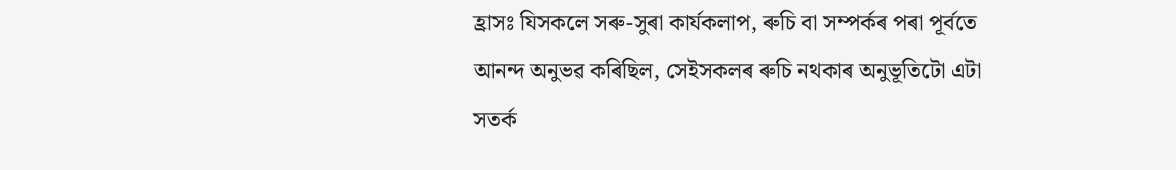হ্ৰাসঃ যিসকলে সৰু-সুৰা কাৰ্যকলাপ, ৰুচি বা সম্পৰ্কৰ পৰা পূৰ্বতে আনন্দ অনুভৱ কৰিছিল, সেইসকলৰ ৰুচি নথকাৰ অনুভূতিটো এটা সতর্ক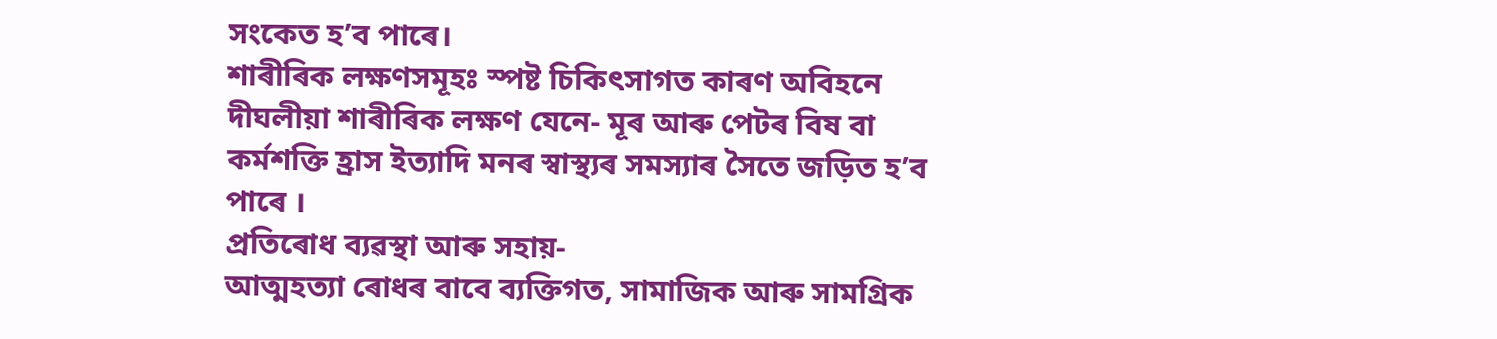সংকেত হ’ব পাৰে।
শাৰীৰিক লক্ষণসমূহঃ স্পষ্ট চিকিৎসাগত কাৰণ অবিহনে দীঘলীয়া শাৰীৰিক লক্ষণ যেনে- মূৰ আৰু পেটৰ বিষ বা কর্মশক্তি হ্রাস ইত্যাদি মনৰ স্বাস্থ্যৰ সমস্যাৰ সৈতে জড়িত হ’ব পাৰে ।
প্ৰতিৰোধ ব্যৱস্থা আৰু সহায়-
আত্মহত্যা ৰোধৰ বাবে ব্যক্তিগত, সামাজিক আৰু সামগ্রিক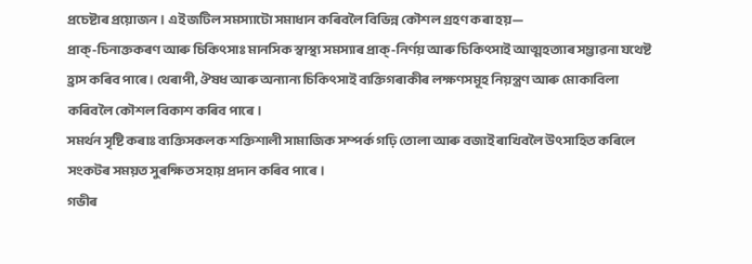প্রচেষ্টাৰ প্ৰয়োজন। এই জটিল সমস্যাটো সমাধান কৰিবলৈ বিভিন্ন কৌশল গ্ৰহণ কৰা হয়—
প্রাক্-চিনাক্তকৰণ আৰু চিকিৎসাঃ মানসিক স্বাস্থ্য সমস্যাৰ প্ৰাক্-নিৰ্ণয় আৰু চিকিৎসাই আত্মহত্যাৰ সম্ভাৱনা যথেষ্ট হ্ৰাস কৰিব পাৰে । থেৰাপী, ঔষধ আৰু অন্যান্য চিকিৎসাই ব্যক্তিগৰাকীৰ লক্ষণসমূহ নিয়ন্ত্ৰণ আৰু মোকাবিলা কৰিবলৈ কৌশল বিকাশ কৰিব পাৰে।
সমৰ্থন সৃষ্টি কৰাঃ ব্যক্তিসকলক শক্তিশালী সামাজিক সম্পর্ক গঢ়ি তোলা আৰু বজাই ৰাখিবলৈ উৎসাহিত কৰিলে সংকটৰ সময়ত সুৰক্ষিত সহায় প্ৰদান কৰিব পাৰে।
গভীৰ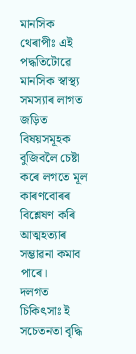মানসিক থেৰাপীঃ এই পদ্ধতিটোৱে মানসিক স্বাস্থ্য সমস্যাৰ লাগত জড়িত বিষয়সমূহক বুজিবলৈ চেষ্টা কৰে লগতে মূল কাৰণবোৰৰ বিশ্লেষণ কৰি আত্মহত্যাৰ সম্ভাৱনা কমাব পাৰে।
দলগত চিকিৎসাঃ ই সচেতনতা বৃদ্ধি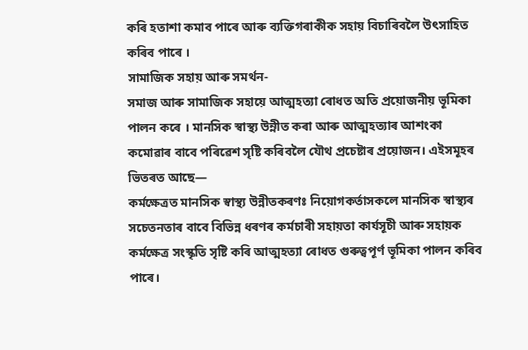কৰি হতাশা কমাব পাৰে আৰু ব্যক্তিগৰাকীক সহায় বিচাৰিবলৈ উৎসাহিত কৰিব পাৰে ।
সামাজিক সহায় আৰু সমৰ্থন-
সমাজ আৰু সামাজিক সহায়ে আত্মহত্যা ৰোধত অতি প্রয়োজনীয় ভূমিকা পালন কৰে । মানসিক স্বাস্থ্য উন্নীত কৰা আৰু আত্মহত্যাৰ আশংকা কমোৱাৰ বাবে পৰিৱেশ সৃষ্টি কৰিবলৈ যৌথ প্রচেষ্টাৰ প্ৰয়োজন। এইসমূহৰ ভিতৰত আছে—
কর্মক্ষেত্ৰত মানসিক স্বাস্থ্য উন্নীতকৰণঃ নিয়োগকর্তাসকলে মানসিক স্বাস্থ্যৰ সচেতনতাৰ বাবে বিভিন্ন ধৰণৰ কৰ্মচাৰী সহায়তা কাৰ্যসূচী আৰু সহায়ক কৰ্মক্ষেত্র সংস্কৃতি সৃষ্টি কৰি আত্মহত্যা ৰোধত গুৰুত্বপূৰ্ণ ভূমিকা পালন কৰিব পাৰে।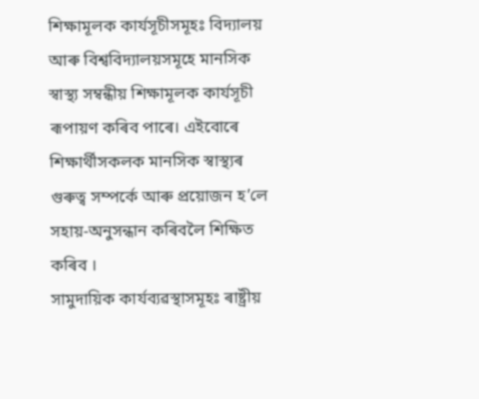শিক্ষামূলক কাৰ্যসূচীসমূহঃ বিদ্যালয় আৰু বিশ্ববিদ্যালয়সমূহে মানসিক স্বাস্থ্য সম্বন্ধীয় শিক্ষামূলক কাৰ্যসূচী ৰূপায়ণ কৰিব পাৰে। এইবোৰে শিক্ষাৰ্থীসকলক মানসিক স্বাস্থ্যৰ গুৰুত্ব সম্পৰ্কে আৰু প্ৰয়োজন হ’লে সহায়-অনুসন্ধান কৰিবলৈ শিক্ষিত কৰিব ।
সামুদায়িক কাৰ্যব্যৱস্থাসমূহঃ ৰাষ্ট্ৰীয়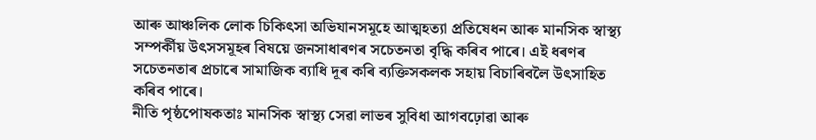আৰু আঞ্চলিক লোক চিকিৎসা অভিযানসমূহে আত্মহত্যা প্রতিষেধন আৰু মানসিক স্বাস্থ্য সম্পৰ্কীয় উৎসসমূহৰ বিষয়ে জনসাধাৰণৰ সচেতনতা বৃদ্ধি কৰিব পাৰে। এই ধৰণৰ সচেতনতাৰ প্ৰচাৰে সামাজিক ব্যাধি দূৰ কৰি ব্যক্তিসকলক সহায় বিচাৰিবলৈ উৎসাহিত কৰিব পাৰে।
নীতি পৃষ্ঠপোষকতাঃ মানসিক স্বাস্থ্য সেৱা লাভৰ সুবিধা আগবঢ়োৱা আৰু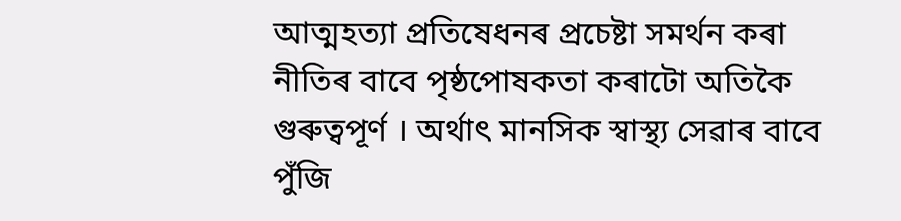আত্মহত্যা প্ৰতিষেধনৰ প্ৰচেষ্টা সমর্থন কৰা নীতিৰ বাবে পৃষ্ঠপোষকতা কৰাটো অতিকৈ গুৰুত্বপূৰ্ণ । অৰ্থাৎ মানসিক স্বাস্থ্য সেৱাৰ বাবে পুঁজি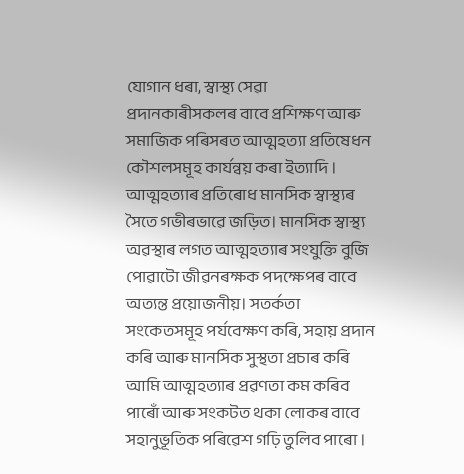যোগান ধৰা, স্বাস্থ্য সেৱা প্ৰদানকাৰীসকলৰ বাবে প্রশিক্ষণ আৰু সমাজিক পৰিসৰত আত্মহত্যা প্রতিষেধন কৌশলসমূহ কাৰ্যন্বয় কৰা ইত্যাদি ।
আত্মহত্যাৰ প্ৰতিৰোধ মানসিক স্বাস্থ্যৰ সৈতে গভীৰভাৱে জড়িত। মানসিক স্বাস্থ্য অৱস্থাৰ লগত আত্মহত্যাৰ সংযুক্তি বুজি পোৱাটো জীৱনৰক্ষক পদক্ষেপৰ বাবে অত্যন্ত প্রয়োজনীয়। সতর্কতা সংকেতসমূহ পর্যবেক্ষণ কৰি, সহায় প্ৰদান কৰি আৰু মানসিক সুস্থতা প্ৰচাৰ কৰি আমি আত্মহত্যাৰ প্ৰৱণতা কম কৰিব পাৰোঁ আৰু সংকটত থকা লোকৰ বাবে সহানুভূতিক পৰিৱেশ গঢ়ি তুলিব পাৰো ।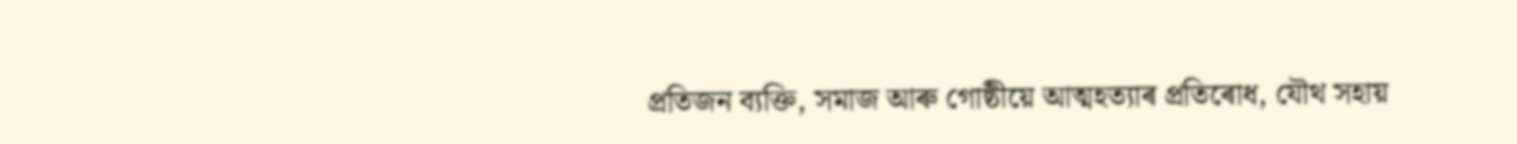প্ৰতিজন ব্যক্তি, সমাজ আৰু গোষ্ঠীয়ে আত্মহত্যাৰ প্ৰতিৰোধ, যৌথ সহায়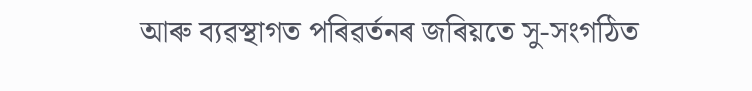আৰু ব্যৱস্থাগত পৰিৱৰ্তনৰ জৰিয়তে সু-সংগঠিত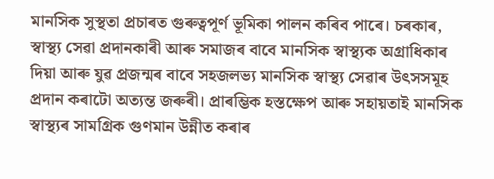মানসিক সুস্থতা প্ৰচাৰত গুৰুত্বপূৰ্ণ ভূমিকা পালন কৰিব পাৰে। চৰকাৰ, স্বাস্থ্য সেৱা প্ৰদানকাৰী আৰু সমাজৰ বাবে মানসিক স্বাস্থ্যক অগ্রাধিকাৰ দিয়া আৰু যুৱ প্ৰজন্মৰ বাবে সহজলভ্য মানসিক স্বাস্থ্য সেৱাৰ উৎসসমূহ প্ৰদান কৰাটো অত্যন্ত জৰুৰী। প্ৰাৰম্ভিক হস্তক্ষেপ আৰু সহায়তাই মানসিক স্বাস্থ্যৰ সামগ্রিক গুণমান উন্নীত কৰাৰ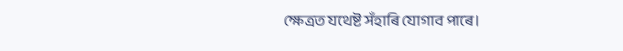ক্ষেত্ৰত যথেষ্ট সঁহাৰি যোগাব পাৰে।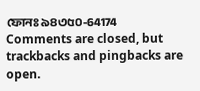ফোনঃ ৯৪৩৫০-64174
Comments are closed, but trackbacks and pingbacks are open.